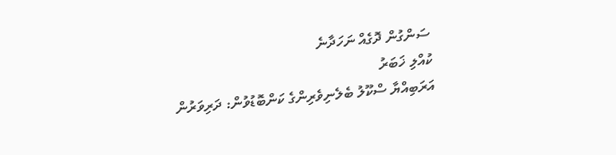ސަންގުން ދޮގެއް ނަހަދާނެ
ކުއްލި ޚަބަރު
އަރަބިއްޔާ ސްކޫލު ބެލެނިވެރިންގެ ކަންބޮޑުވުން: ދަރިވަރުން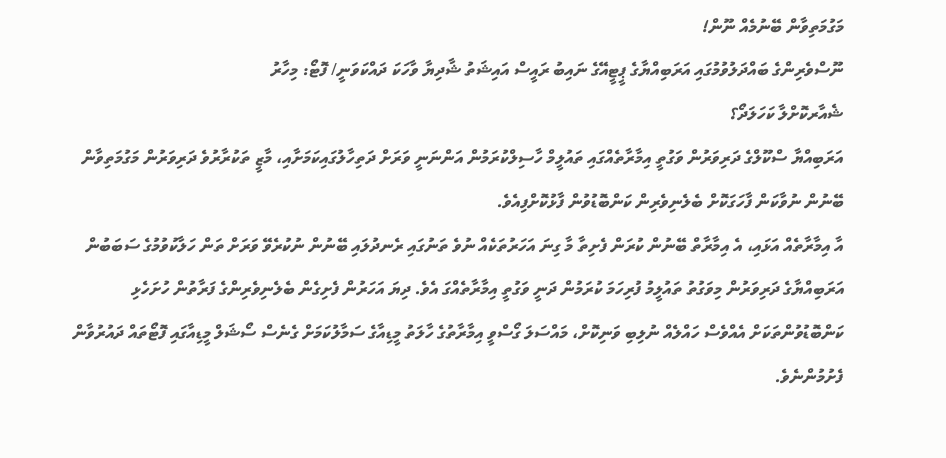މަގުމަތިވާން ބޭނުމެއް ނޫން!
ނޫސްވެރިންގެ ބައްދަލުވުމުގައި އަރަބިއްޔާގެ ޕީޓީއޭގެ ނައިބު ރައީސް އައިޝަތު ޝާދިޔާ ވާހަކަ ދައްކަވަނީ/ ފޮޓޯ: މިހާރު
ޝެއާރކޮށްލާ ކަހަލަދޯ؟
އަރަބިއްޔާ ސްކޫލްގެ ދަރިވަރުން ވަގުތީ އިމާރާތެއްގައި ތައުލީމް ހާސިލްކުރަމުން އަންނަނީ ވަރަށް ދަތިހާލުގައިކަމަށާއި، މާޒީ ތަކުރާރުވެ ދަރިވަރުން މަގުމަތިވާން ބޭނުން ނުވާކަން ފާހަގަކޮށް ބެލެނިވެރިން ކަންބޮޑުވުން ފާޅުކޮށްފިއެވެ.
އާ އިމާރާތެއް އަޅައި، އެ އިމާރާތް ބޭނުން ކުރަން ފެށިތާ މާ ގިނަ އަހަރުތަކެއް ނުވެ ތަނުގައި ރެނދުލައި ބޭނުން ނުކުރެވޭ ވަރަށް ތަން ހަލާކުވުމުގެ ސަބަބުން އަރަބިއްޔާގެ ދަރިވަރުން މިވަގުތު ތައުލީމު ފުރިހަމަ ކުރަމުން ދަނީ ވަގުތީ އިމާރާތެއްގަ އެވެ. ދިޔަ އަހަރުން ފެށިގެން ބެލެނިވެރިންގެ ފަރާތުން ހުށަހެޅި ކަންބޮޑުވުންތަކަށް އެއްވެސް ހައްލެއް ނުލިބި ވަނިކޮށް، މައްސަލަ ގޯސްވީ އިމާރާތުގެ ހާލަތު މީޑިއާގެ ސަމާލުކަމަށް ގެނެސް ސޯޝަލް މީޑިއާގައި ފޮޓޯތައް ދައުރުވާން ފެށުމުންނެވެ.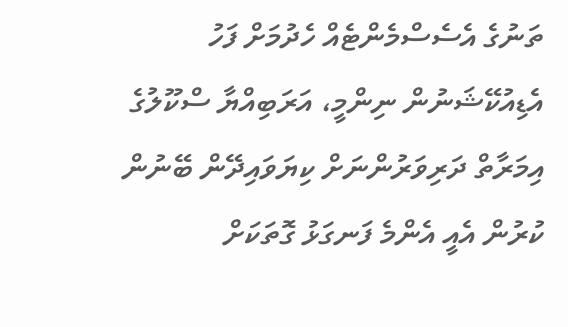ތަނުގެ އެސެސްމެންޓެއް ހެދުމަށް ފަހު އެޑިއުކޭޝަނުން ނިންމީ، އަރަބިއްޔާ ސްކޫލުގެ އިމަރާތް ދަރިވަރުންނަށް ކިޔަވައިދޭން ބޭނުން ކުރުން އެއީ އެންމެ ފަނގަޅު ގޮތަކަށް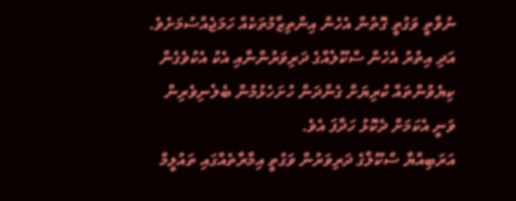ނުވާތީ ވަގުތީ ގޮތުން އެހެން އިންތިޒާމުތަކެއް ހަމަޖެއްސުމަށެވެ. އަދި އިތުރު އެހެން ސްކޫލެއްގެ ދަރިވަރުންނާއި އެކު އެކުވެގެން ކިޔެވުންތައް ކުރިޔަށް ގެންދަން ހުށަހެޅުމުން ބެލެނިވެރިން ވަނީ އެކަމަށް ދެކޮޅު ހަދާފަ އެވެ.
އަރަބިއްޔާ ސްކޫލްގެ ދަރިވަރުން ވަގުތީ އިމާރާތެއްގައި ތައުލީމް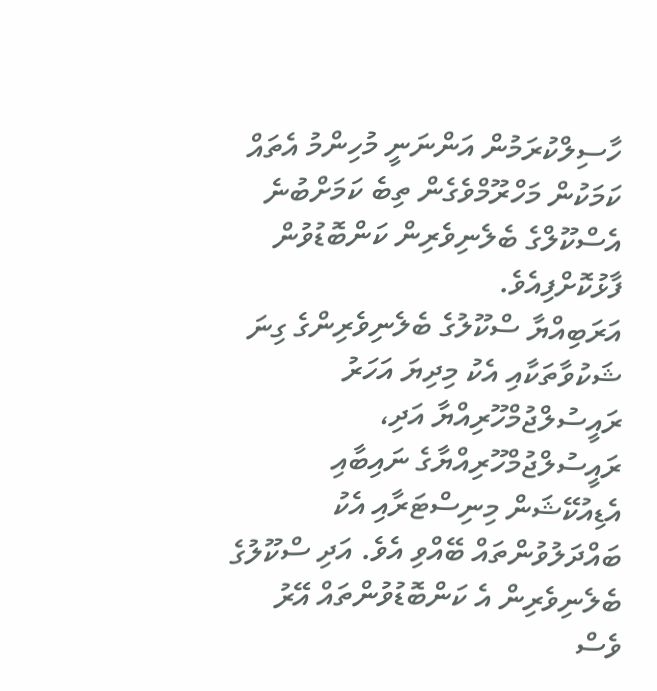ހާސިލްކުރަމުން އަންނަނީ މުހިންމު އެތައް ކަމަކުން މަހްރޫމްވެގެން ތިބެ ކަމަށްބުނެ އެސްކޫލްގެ ބެލެނިވެރިން ކަންބޮޑުވުން ފާޅުކޮށްފިއެވެ.
އަރަބިއްޔާ ސްކޫލުގެ ބެލެނިވެރިންގެ ގިނަ ޝަކުވާތަކާއި އެކު މިދިޔަ އަހަރު ރައީސުލްޖުމްހޫރިއްޔާ އަދި، ރައީސުލްޖުމްހޫރިއްޔާގެ ނައިބާއި އެޑިއުކޭޝަން މިނިސްޓަރާއި އެކު ބައްދަލުވުންތައް ބޭއްވި އެވެ. އަދި ސްކޫލުގެ ބެލެނިވެރިން އެ ކަންބޮޑުވުންތައް އޭރު ވެސް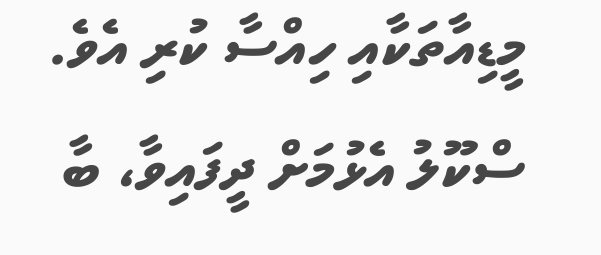މީޑިއާތަކާއި ހިއްސާ ކުރި އެވެ.
ސްކޫލު އެޅުމަށް ދީފައިވާ، ބާ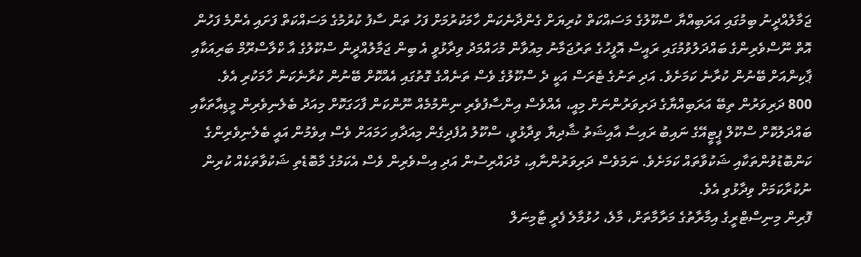ޖަމާލުއްދީނު ބިމުގައި އަރަބިއްޔާ ސްކޫލުގެ މަސައްކަތް ކުރިޔަށް ގެންދާނެކަން ހާމަކުރުމަށް ފަހު ތަން ސާފު ކުރުމުގެ މަސައްކަތް ފަށައި އެންމެ ފަހުން އޮތް ނޫސްވެރިންގެ ބައްދަލުވުމުގައި ރައީސް އޮފީހުގެ ތަރުޖަމާނު މިއުވާން މުހައްމަދު ވިދާޅުވީ އެ ބިން ޖަމާލުއްދީން ސްކޫލުގެ އާ ކްލާސްރޫމް ބަރިއަކާއި ޕާކިންއަށް ބޭނުން ކުރާނެ ކަމަށެވެ. އަދި ތަނުގެ ޓެރަސް އަކީ ދެ ސްކޫލުގެ ވެސް ތަނެއްގެ ގޮތުގައި އެއްކޮށް ބޭނުން ކުރާނެކަން ހާމަކުރި އެވެ.
800 ދަރިވަރުން ތިބޭ އަރަބިއްޔާގެ ދަރިވަރުންނަށް މިއީ، އެއްވެސް އިންސާފުވެރި ނިންމުމެއް ނޫންކަން ފާހަގަކޮށް މިއަދު ބެލެނިވެރިން މީޑިއާތަކާއި ބައްދަލުކޮށް ސްކޫލް ޕީޓީއޭގެ ނައިބު ރައިސާ އާއިޝަތު ޝާދިޔާ ވިދާޅުވީ، ސްކޫލު އުފެދިގެން މިއަދާއި ހަމައަށް ވެސް އިވެމުން އައީ ބެލެނިވެރިންގެ ކަންބޮޑުވުންތަކާއި ޝަކުވާތައް ކަމަށެވެ. ނަމަވެސް ދަރިވަރުންނާއި، މުދައްރިސުން އަދި އިސްވެރިން ވެސް އެކަމުގެ މާބޮޑެތި ޝަކުވާތަކެއް ކުރިން ނުކުރާކަމަށް ވިދާޅުވި އެވެ.
ފޮރިން މިނިސްޓްރީގެ އިމާރާތުގެ މަރާމާތަށް، މާލެ، ހުޅުމާލެ ފެރީ ޓާމިނަލް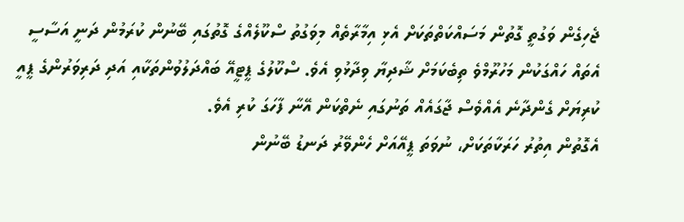ޖެހިގެން ވަގުތީ ގޮތުން މަސައްކަތްތަކަށް އެޅި އިމާރާތެއް މިވަގުތު ސްކޫލެއްގެ ގޮތުގައި ބޭނުން ކުރަމުން ދަނީ އަސާސީ އެތައް ހައްގަކުން މަހުރޫމްވެ ތިބެކަމަށް ޝާދިޔާ ވިދާޅުވި އެވެ. ސްކޫލުގެ ޕީޓީއޭ ބައްދަލުވުންތަކާއި އަދި ދަރިވަރުންގެ ޕީއީ ކުރިޔަށް ގެންދާނެ އެއްވެސް ޖާގައެއް ތަނުގައި ނެތްކަން އޭނާ ފާހަގަ ކުރި އެވެ.
އެގޮތުން އިތުރު ހަރަކާތަކަށް، ނުވަތަ ޕީއޭއަށް ހެންވޭރު ދަނޑު ބޭނުން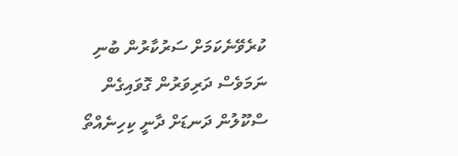ކުރެވޭނެކަމަށް ސަރުކާރުން ބުނި ނަމަވެސް ދަރިވަރުން ގޮވައިގެން ސްކޫލުން ދަނޑަށް ދާނީ ކިހިނެއްތޯ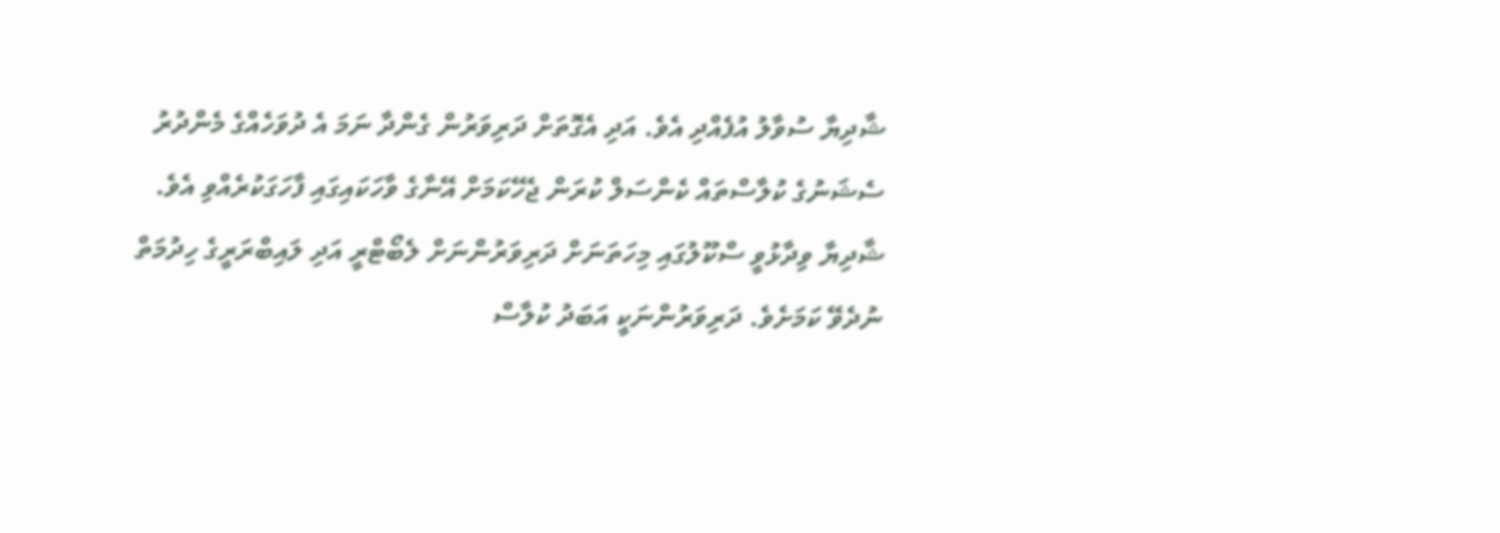ޝާދިޔާ ސުވާލު އުފެއްދި އެވެ. އަދި އެގޮތަށް ދަރިވަރުން ގެންދާ ނަމަ އެ ދުވަހެއްގެ މެންދުރު ސެޝަނުގެ ކުލާސްތައް ކެންސަލް ކުރަން ޖެހޭކަމަށް އޭނާގެ ވާހަކައިގައި ފާހަގަކުރެއްވި އެވެ.
ޝާދިޔާ ވިދާޅުވީ ސްކޫލުގައި މިހަތަނަށް ދަރިވަރުންނަށް ލެބޯޓްރީ އަދި ލައިބްރަރީގެ ހިދުމަތް ނުދެވޭ ކަމަށެވެ. ދަރިވަރުންނަކީ އަބަދު ކުލާސް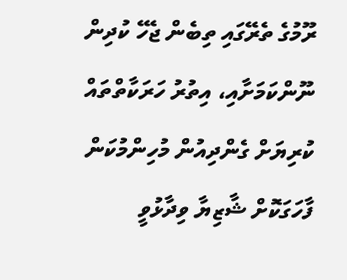ރޫމުގެ ތެރޭގައި ތިބެން ޖެހޭ ކުދިން ނޫންކަމަށާއި، އިތުރު ހަރަކާތްތައް ކުރިޔަށް ގެންދިއުން މުހިންމުކަން ފާހަގަކޮށް ޝާޒިޔާ ވިދާޅުވީ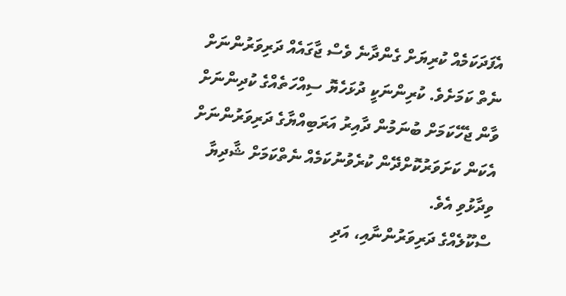އެފަދަކަމެއް ކުރިޔަށް ގެންދާނެ ވެސް ޖާގައެއް ދަރިވަރުންނަށް ނެތް ކަމަށެވެ. ކުރިންނަކީ ދުޅަހެޔޮ ސިއްހަތެއްގެ ކުދިންނަށް ވާން ޖެހޭކަމަށް ބުނަމުން ދާއިރު އަރަބިއްޔާގެ ދަރިވަރުންނަށް އެކަން ކަށަވަރުކޮށްދޭން ކުރެވުނުކަމެއް ނެތްކަމަށް ޝާދިޔާ ވިދާޅުވި އެވެ.
ސްކޫލެއްގެ ދަރިވަރުންނާއި، އަދި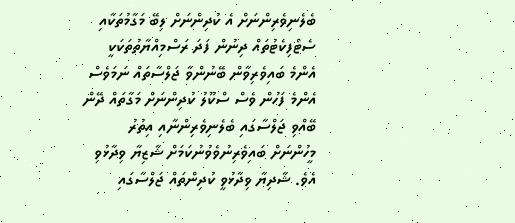ބެލެނިވެރިންނަށް އެ ކުދިންނަށް ލިބޭ މަގާމުތަކާއި ސެޓްފިކެޓުތައް ދިނުން ފަދަ ރަސްމިއްޔާތުތަކަކީ އެންމެ ބައިވެރިވާން ބޭނުންވާ ޖަލްސާތައް ނަމަވެސް އެންމެ ފަހުން ވެސް ސްކޫލު ކުދިންނަށް މަގާތައް ދޭން ބޭއްވި ޖަލްސާގައި ބެލެނިވެރިންނާއި އިތުރު މީހުންނަށް ބައިވެރިނުވެވުނުކަމަށް ޝާޒިޔާ ވިދާޅުވި އެވެ. ޝާދިޔާ ވިދާޅުވީ ކުދިންތައް ޖަލްސާގައި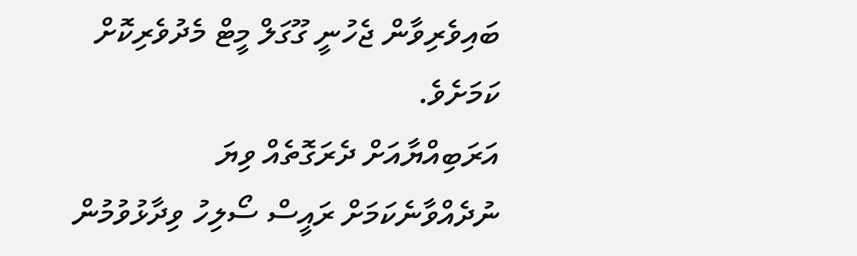ބައިވެރިވާން ޖެހުނީ ގޫގަލް މީޓް މެދުވެރިކޮށް ކަމަށެވެ.
އަރަބިއްޔާއަށް ދެރަގޮތެއް ވިޔަ ނުދެއްވާނެކަމަށް ރައީސް ސޯލިހު ވިދާޅުވުމުން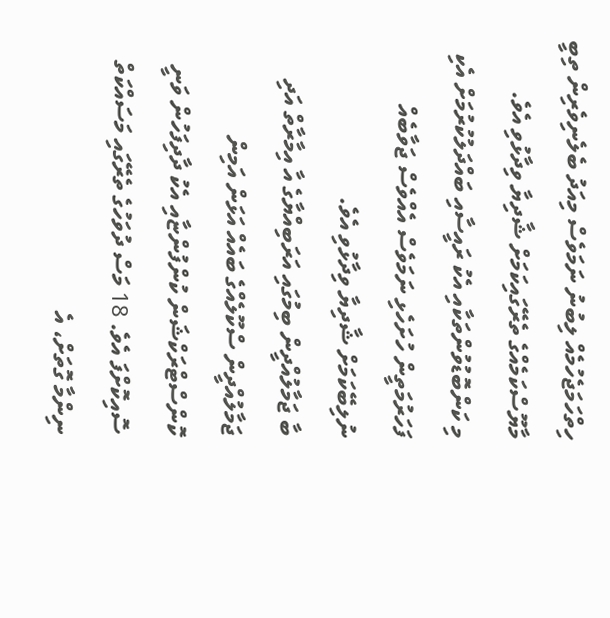ހިތްހަމަޖެހުމެއް ލިބުނު ނަމަވެސް މިއަދު ބެލެނިވެރިން ތިބީ މާޔޫސްކަމެއްގެ ތެރޭގައިކަމަށް ޝާދިޔާ ވިދާޅުވި އެވެ.
މި ކަންބޮޑުވުންތަކާއި އެކު ރައީސާއި ބައްދަލުކުރުމަށް އެކި ފަހަރުމަތީން ހުށަހެޅި ނަމަވެސް އެއްވެސް ޖަވާބެއް ނުލިބޭކަމަށް ޝާދިޔާ ވިދާޅުވި އެވެ.
ބާ ޖަމާލުއްދީން ބިމުގައި އަރަބިއްޔާގެ އާ އިމާރާތް އަދި ޖަމާލުއްދީން ސްކޫލެއްގެ ބައެއް އަޅަން އަމިން ކޮންސްޓްރަކްޝަން ކުންފުންޏާއި އެކު ދާދިފަހުން ވަނީ ސޮއިކޮށްފަ އެވެ. 18 މަސް ދުވަހުގެ ތެރޭގައި މަސައްކަތް ނިންމާ ގޮތަށް، އެ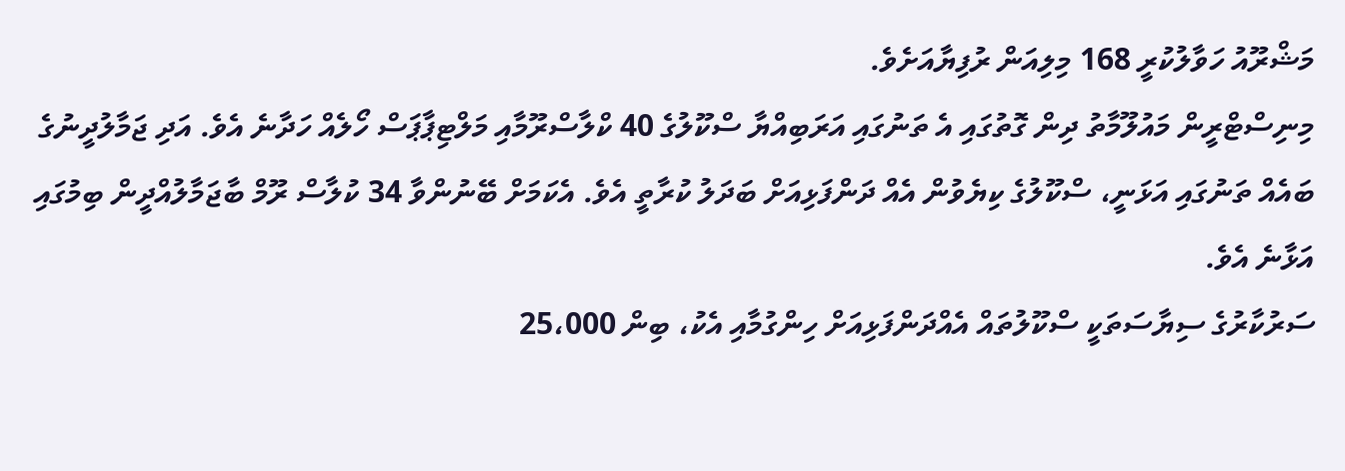މަޝްރޫއު ހަވާލުކުރީ 168 މިލިއަން ރުފިޔާއަށެވެ.
މިނިސްޓްރީން މައުލޫމާތު ދިން ގޮތުގައި އެ ތަނުގައި އަރަބިއްޔާ ސްކޫލުގެ 40 ކްލާސްރޫމާއި މަލްޓިޕާޕަސް ހޯލެއް ހަދާނެ އެވެ. އަދި ޖަމާލުދީނުގެ ބައެއް ތަނުގައި އަޅަނީ، ސްކޫލުގެ ކިޔެވުން އެއް ދަންފަޅިއަށް ބަދަލު ކުރާތީ އެވެ. އެކަމަށް ބޭނުންވާ 34 ކުލާސް ރޫމް ބާޖަމާލުއްދީން ބިމުގައި އަޅާނެ އެވެ.
ސަރުކާރުގެ ސިޔާސަތަކީ ސްކޫލުތައް އެއްދަންފަޅިއަށް ހިންގުމާއި އެކު، ބިން 25،000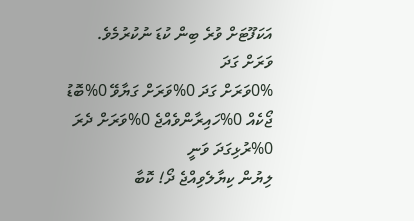އަކަފޫޓަށް ވުރެ ބިން ކުޑަ ނުކުރުމެވެ.
ވަރަށް ގަދަ
0%ވަރަށް ގަދަ 0%ވަރަށް ގަޔާވޭ 0%ބޮޑު ޖޯކެއް 0%ހައިރާންވެއްޖެ 0%ވަރަށް ދެރަ 0%ރުޅިގަދަ ވަނީ
ލިޔުން ކިޔާލެވިއްޖެ ދޯ! ކޮބާ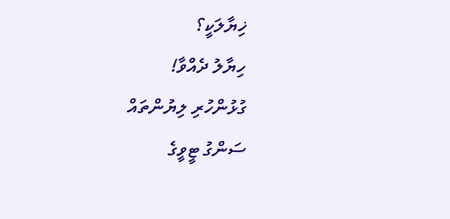ޚިޔާލަކީ؟
ހިޔާލު ދެއްވާ!
ގުޅުންހުރި ލިޔުންތައް
ސަންގު ޓީވީގެ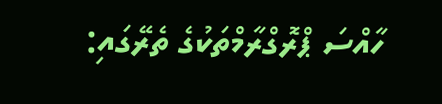ހާއްސަ ޕްރޮގްރާމްތަކުގެ ތެރޭގައި: